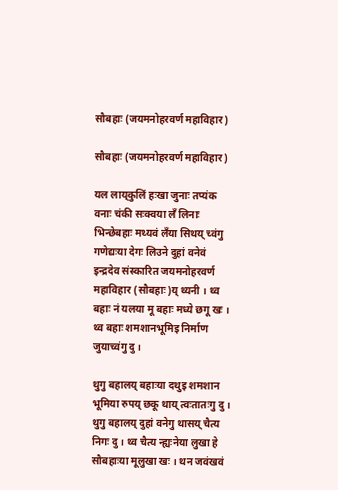सौबहाः (जयमनोहरवर्ण महाविहार)

सौबहाः (जयमनोहरवर्ण महाविहार)

यल लाय्‌कुलिं हःखा जुनाः तप्यंक वनाः चंकी सःक्वया लँ लिनाः भिन्छेबहाः मथ्यवं लँया सिथय्‌ च्वंगु गणेद्यःया देगः लिउने दुहां वनेवं इन्द्रदेव संस्कारित जयमनोहरवर्ण महाविहार (सौबहाः)य्‌ थ्यनी । थ्व बहाः नं यलया मू बहाः मध्ये छगू खः । थ्व बहाः शमशानभूमिइ निर्माण जुयाच्वंगु दु ।

थुगु बहालय्‌ बहाःया दथुइ शमशान भूमिया रुपय्‌ छकू थाय्‌ त्वःतातःगु दु । थुगु बहालय्‌ दुहां वनेगु थासय्‌ चैत्य निगः दु । थ्व चैत्य न्ह्यःनेया लुखा हे सौबहाःया मूलुखा खः । थन जवंखवं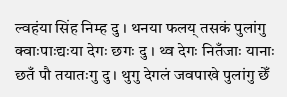ल्वहंया सिंह निम्ह दु । थनया फलय्‌ तसकं पुलांगु क्वाःपाःद्यःया देगः छगः दु । थ्व देगः नितँजाः यानाः छतँ पौ तयातःगु दु । थुगु देगलं जवपाखे पुलांगु छेँ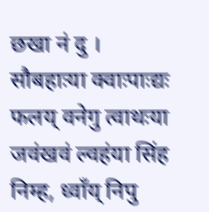छखा नं दु । सौबहाःया क्वाःपाःद्यः फलय्‌ वनेगु त्वाथःया जवंखवं ल्वहंया सिंह निम्ह, ध्वाँय्‌ निपु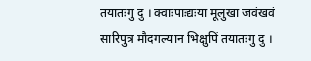तयातःगु दु । क्वाःपाःद्यःया मूलुखा जवंखवं सारिपुत्र मौदगल्यान भिक्षुपिं तयातःगु दु ।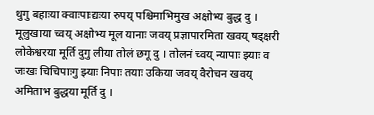थुगु बहाःया क्वाःपाःद्यःया रुपय्‌ पश्चिमाभिमुख अक्षोभ्य बुद्ध दु । मूलुखाया च्वय्‌ अक्षोभ्य मूल यानाः जवय्‌ प्रज्ञापारमिता खवय्‌ षड्क्षरी लोकेश्वरया मूर्ति दुगु लीया तोलं छगू दु । तोलनं च्वय्‌ न्यापाः झ्याः व जःखः चिचिपाःगु झ्याः निपाः तयाः उकिया जवय्‌ वैरोचन खवय्‌ अमिताभ बुद्धया मूर्ति दु ।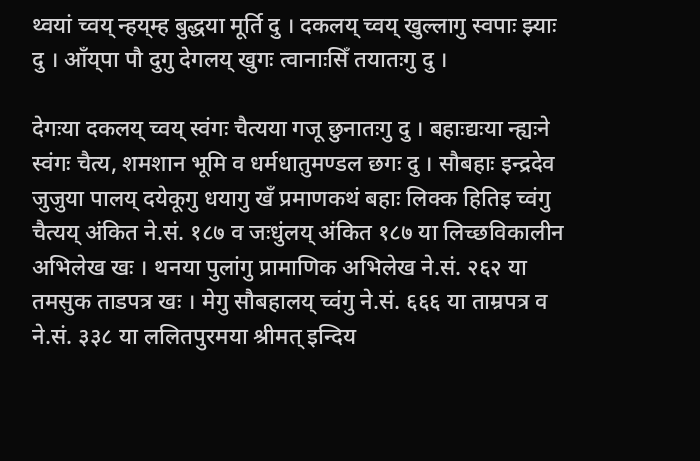थ्वयां च्वय्‌ न्हय्‌म्ह बुद्धया मूर्ति दु । दकलय्‌ च्वय्‌ खुल्लागु स्वपाः झ्याः दु । आँय्‌पा पौ दुगु देगलय्‌ खुगः त्वानाःसिँ तयातःगु दु ।

देगःया दकलय्‌ च्वय्‌ स्वंगः चैत्यया गजू छुनातःगु दु । बहाःद्यःया न्ह्यःने स्वंगः चैत्य, शमशान भूमि व धर्मधातुमण्डल छगः दु । सौबहाः इन्द्रदेव जुजुया पालय्‌ दयेकूगु धयागु खँ प्रमाणकथं बहाः लिक्क हितिइ च्वंगु चैत्यय्‌ अंकित ने.सं. १८७ व जःधुंलय्‌ अंकित १८७ या लिच्छविकालीन अभिलेख खः । थनया पुलांगु प्रामाणिक अभिलेख ने.सं. २६२ या तमसुक ताडपत्र खः । मेगु सौबहालय्‌ च्वंगु ने.सं. ६६६ या ताम्रपत्र व ने.सं. ३३८ या ललितपुरमया श्रीमत् इन्दिय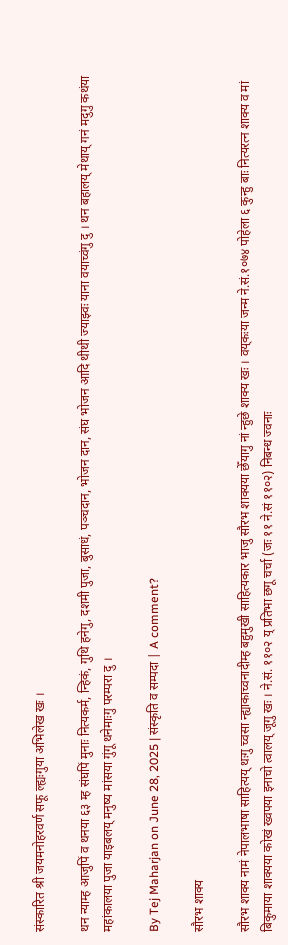संस्कारित श्री जयमनोहरवर्ण सफू ल्ह्यःगुया अभिलेख खः ।

थन न्याम्ह आजुपिं व थनया ६३ म्ह संघपिं मुनाः नित्यकर्म, न्हिकं, गुथि हनेगु, दशमी पुजा, बुसाधं, पञ्चदान, भोजन दान, संघ भोजन आदि थीथी ज्याझ्वः याना वयाच्वंगु दु । थन बहालय्‌ मेथाय्‌ गनं मदुगु कथंया महांकालया पुजा याइबलय्‌ मनुष्य मांसया गुंगू थनेमाःगु परम्परा दु ।

By Tej Maharjan on June 28, 2025 | संस्कृति व सम्पदा | A comment?

सौरभ शाक्य

सौरभ शाक्य नामं नेपालभाषा साहित्यय् थःगु च्वसा न्ह्याकाच्वनादीम्ह बहुमुखी साहित्यकार भाजु सौरभ शाक्यया छेँयागु नां न्हुछे शाक्य खः । वय्‌कःया जन्म ने.सं.१०७४ पोहेला ६ कुन्हु बाः नित्यरत्न शाक्य व मां बिकुमाया शाक्यया कोखं ख्वपया इनाचो त्वालय् जूगु खः । ने.सं. ११०२ य् प्रतिभा छगू चर्चा (जः ११ ने.सं ११०२) निबन्ध ज्वनाः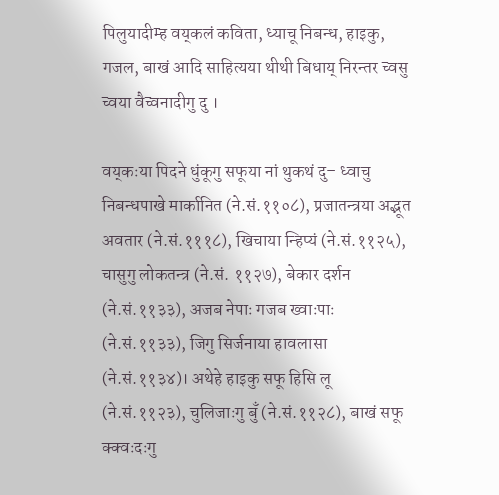पिलुयादीम्ह वय्‌कलं कविता, ध्याचू निबन्ध, हाइकु, गजल, बाखं आदि साहित्यया थीथी बिधाय् निरन्तर च्वसु च्वया वैच्वनादीगु दु ।

वय्‌कःया पिदने धुंकूगु सफूया नां थुकथं दु– ध्वाचु निबन्धपाखे मार्कानित (ने.सं.११०८), प्रजातन्त्रया अद्भूत अवतार (ने.सं.१११८), खिचाया न्हिप्यं (ने.सं.११२५), चासुगु लोकतन्त्र (ने.सं. ११२७), बेकार दर्शन (ने.सं.११३३), अजब नेपाः गजब ख्वाःपाः (ने.सं.११३३), जिगु सिर्जनाया हावलासा (ने.सं.११३४)। अथेहे हाइकु सफू हिसि लू (ने.सं.११२३), चुलिजाःगु बुँ (ने.सं.११२८), बाखं सफू क्क्वःदःगु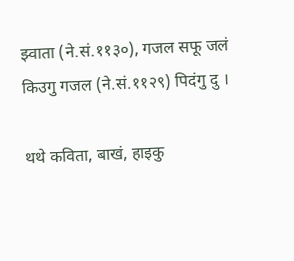झ्वाता (ने.सं.११३०), गजल सफू जलं किउगु गजल (ने.सं.११२९) पिदंगु दु ।

थथे कविता, बाखं, हाइकु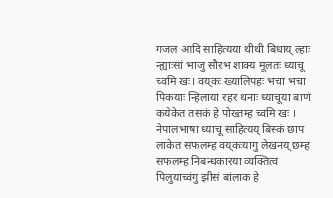गजल आदि साहित्यया थीथी बिधाय् ल्हाः न्ह्याःसां भाजु सौरभ शाक्य मूलतः ध्याचू च्वमि खः। वय्‌कः ख्यालिपहः भचा भचा पिकयाः न्हिलाया रहर थनाः ध्याचूया बाणं कयेकेत तसकं हे पोख्तम्ह च्वमि खः । नेपालभाषा ध्याचू साहित्यय् बिस्कं छाप लाकेत सफलम्ह वय्‌कःयागु लेखनय् छम्ह सफलम्ह निबन्धकारया व्यक्तित्व पिलुयाच्वंगु झीसं बांलाक हे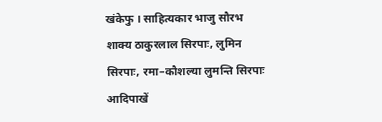खंकेफु । साहित्यकार भाजु सौरभ शाक्य ठाकुरलाल सिरपाः, लुमिन सिरपाः, रमा–कौशल्या लुमन्ति सिरपाः आदिपाखें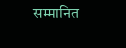सम्मानित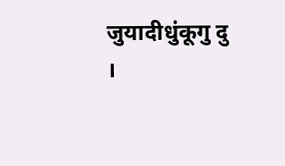जुयादीधुंकूगु दु ।